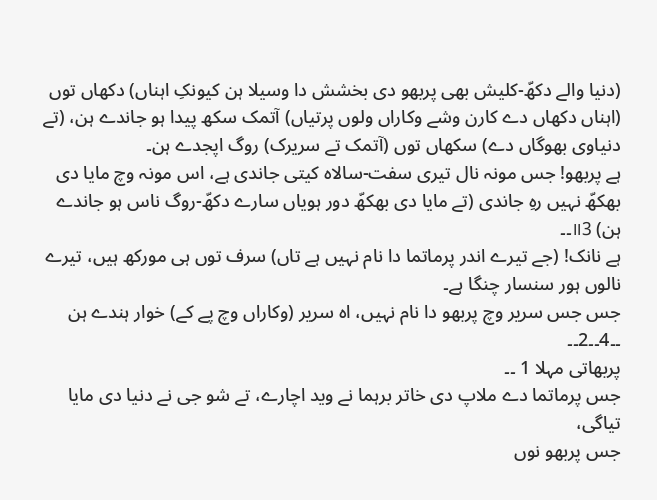(دنیا والے دکھّ-کلیش بھی پربھو دی بخشش دا وسیلا ہن کیونکِ اہناں) دکھاں توں (اہناں دکھاں دے کارن وشے وکاراں ولوں پرتیاں) آتمک سکھ پیدا ہو جاندے ہن، (تے دنیاوی بھوگاں دے) سکھاں توں (آتمک تے سریرک) روگ اپجدے ہن۔
ہے پربھو! جس مونہ نال تیری سفت-سالاہ کیتی جاندی ہے، اس مونہ وچ مایا دی بھکھّ نہیں رہِ جاندی (تے مایا دی بھکھّ دور ہویاں سارے دکھّ-روگ ناس ہو جاندے ہن) ॥3۔۔
ہے نانک! (جے تیرے اندر پرماتما دا نام نہیں ہے تاں) سرف توں ہی مورکھ ہیں، تیرے نالوں ہور سنسار چنگا ہے۔
جس جس سریر وچ پربھو دا نام نہیں، اہ سریر (وکاراں وچ پے کے) خوار ہندے ہن ۔۔4۔۔2۔۔
پربھاتی مہلا 1 ۔۔
جس پرماتما دے ملاپ دی خاتر برہما نے وید اچارے، تے شو جی نے دنیا دی مایا تیاگی،
جس پربھو نوں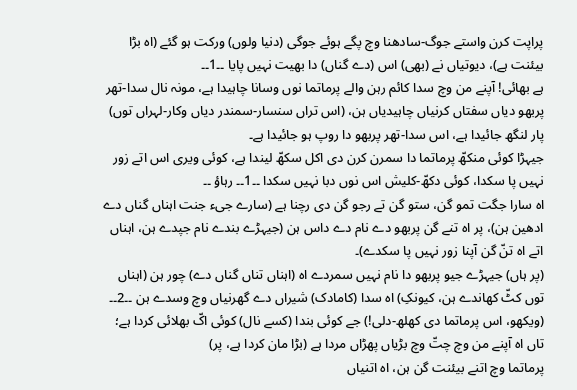پراپت کرن واستے جوگ-سادھنا وچ پگے ہوئے جوگی (دنیا ولوں) ورکت ہو گئے (اہ بڑا بیئنت ہے)، دیوتیاں نے (بھی) اس (دے گناں) دا بھیت نہیں پایا ۔۔1۔۔
ہے بھائی! آپنے من وچ سدا کائم رہن والے پرماتما نوں وسانا چاہیدا ہے، مونہ نال سدا-تھر پربھو دیاں سفتاں کرنیاں چاہیدیاں ہن، (اس تراں سنسار-سمندر دیاں وکار-لہراں توں) پار لنگھ جائیدا ہے، اس سدا-تھر پربھو دا روپ ہو جائیدا ہے۔
جیہڑا کوئی منکھّ پرماتما دا سمرن کرن دی اکل سکھّ لیندا ہے، کوئی ویری اس اتے زور نہیں پا سکدا، کوئی دکھّ-کلیش اس نوں دبا نہیں سکدا ۔۔1۔۔ رہاؤ ۔۔
اہ سارا جگت تمو گن، ستو گن تے رجو گن دی رچنا ہے (سارے جیء جنت اہناں گناں دے ادھین ہن)، پر اہ تنے گن پربھو دے نام دے داس ہن (جیہڑے بندے نام جپدے ہن، اہناں اتے اہ تنّ گن آپنا زور نہیں پا سکدے)۔
(پر ہاں) جیہڑے جیو پربھو دا نام نہیں سمردے اہ (اہناں تناں گناں دے) چور ہن (اہناں توں کٹّ کھاندے ہن، کیونکِ) اہ سدا (کامادک) شیراں دے گھرنیاں وچ وسدے ہن ۔۔2۔۔
(ویکھو، اس پرماتما دی کھلھ-دلی!) جے کوئی بندا (کسے نال) کوئی اکّ بھلائی کردا ہے؛ تاں اہ آپنے من وچ چتّ وچ بڑیاں پھڑاں مردا ہے (بڑا مان کردا ہے، پر)
پرماتما وچ اتنے بیئنت گن ہن، اہ اتنیاں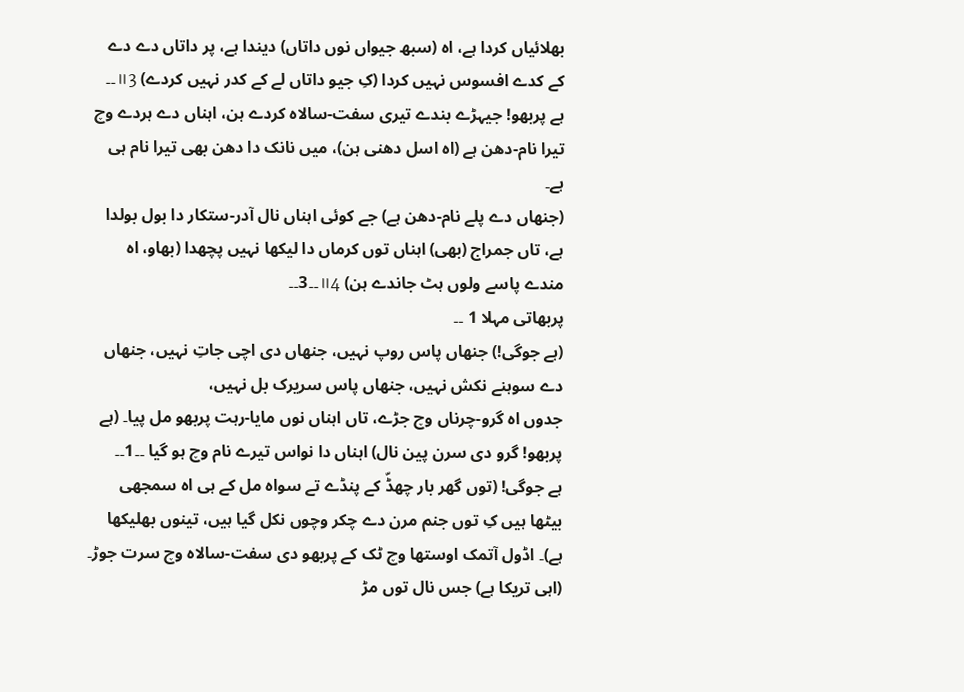بھلائیاں کردا ہے، اہ (سبھ جیواں نوں داتاں) دیندا ہے، پر داتاں دے دے کے کدے افسوس نہیں کردا (کِ جیو داتاں لے کے کدر نہیں کردے) ॥3۔۔
ہے پربھو! جیہڑے بندے تیری سفت-سالاہ کردے ہن، اہناں دے ہردے وچ تیرا نام-دھن ہے (اہ اسل دھنی ہن)، میں نانک دا دھن بھی تیرا نام ہی ہے۔
(جنھاں دے پلے نام-دھن ہے) جے کوئی اہناں نال آدر-ستکار دا بول بولدا ہے، تاں جمراج (بھی) اہناں توں کرماں دا لیکھا نہیں پچھدا (بھاو، اہ مندے پاسے ولوں ہٹ جاندے ہن) ॥4۔۔3۔۔
پربھاتی مہلا 1 ۔۔
(ہے جوگی!) جنھاں پاس روپ نہیں، جنھاں دی اچی جاتِ نہیں، جنھاں دے سوہنے نکش نہیں، جنھاں پاس سریرک بل نہیں،
جدوں اہ گرو-چرناں وچ جڑے، تاں اہناں نوں مایا-رہت پربھو مل پیا۔ (ہے پربھو! گرو دی سرن پین نال) اہناں دا نواس تیرے نام وچ ہو گیا ۔۔1۔۔
ہے جوگی! (توں گھر بار چھڈّ کے پنڈے تے سواہ مل کے ہی اہ سمجھی بیٹھا ہیں کِ توں جنم مرن دے چکر وچوں نکل گیا ہیں، تینوں بھلیکھا ہے)۔ اڈول آتمک اوستھا وچ ٹک کے پربھو دی سفت-سالاہ وچ سرت جوڑ۔
(اہی تریکا ہے) جس نال توں مڑ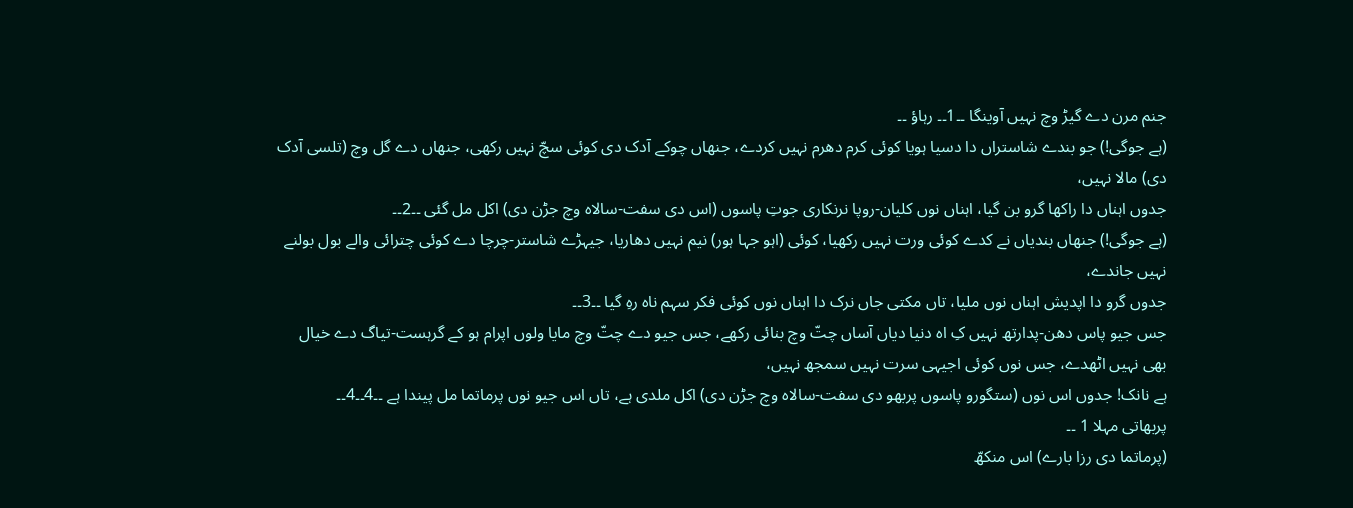جنم مرن دے گیڑ وچ نہیں آوینگا ۔۔1۔۔ رہاؤ ۔۔
(ہے جوگی!) جو بندے شاستراں دا دسیا ہویا کوئی کرم دھرم نہیں کردے، جنھاں چوکے آدک دی کوئی سچّ نہیں رکھی، جنھاں دے گل وچ (تلسی آدک دی) مالا نہیں،
جدوں اہناں دا راکھا گرو بن گیا، اہناں نوں کلیان-روپا نرنکاری جوتِ پاسوں (اس دی سفت-سالاہ وچ جڑن دی) اکل مل گئی ۔۔2۔۔
(ہے جوگی!) جنھاں بندیاں نے کدے کوئی ورت نہیں رکھیا، کوئی (اہو جہا ہور) نیم نہیں دھاریا، جیہڑے شاستر-چرچا دے کوئی چترائی والے بول بولنے نہیں جاندے،
جدوں گرو دا اپدیش اہناں نوں ملیا، تاں مکتی جاں نرک دا اہناں نوں کوئی فکر سہم ناہ رہِ گیا ۔۔3۔۔
جس جیو پاس دھن-پدارتھ نہیں کِ اہ دنیا دیاں آساں چتّ وچ بنائی رکھے، جس جیو دے چتّ وچ مایا ولوں اپرام ہو کے گرہست-تیاگ دے خیال بھی نہیں اٹھدے، جس نوں کوئی اجیہی سرت نہیں سمجھ نہیں،
ہے نانک! جدوں اس نوں (ستگورو پاسوں پربھو دی سفت-سالاہ وچ جڑن دی) اکل ملدی ہے، تاں اس جیو نوں پرماتما مل پیندا ہے ۔۔4۔۔4۔۔
پربھاتی مہلا 1 ۔۔
(پرماتما دی رزا بارے) اس منکھّ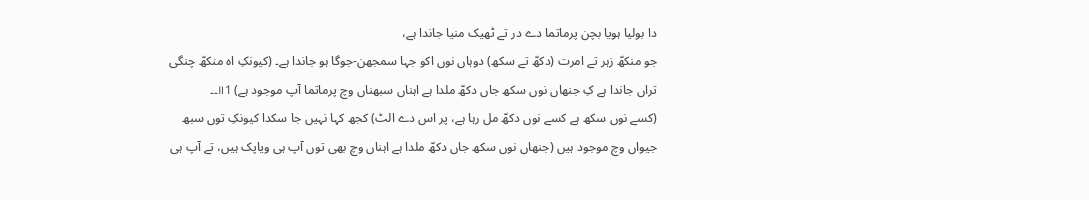دا بولیا ہویا بچن پرماتما دے در تے ٹھیک منیا جاندا ہے،
جو منکھّ زہر تے امرت (دکھّ تے سکھ) دوہاں نوں اکو جہا سمجھن-جوگا ہو جاندا ہے۔ (کیونکِ اہ منکھّ چنگی تراں جاندا ہے کِ جنھاں نوں سکھ جاں دکھّ ملدا ہے اہناں سبھناں وچ پرماتما آپ موجود ہے) ॥1۔۔
(کسے نوں سکھ ہے کسے نوں دکھّ مل رہا ہے، پر اس دے الٹ) کجھ کہا نہیں جا سکدا کیونکِ توں سبھ جیواں وچ موجود ہیں (جنھاں نوں سکھ جاں دکھّ ملدا ہے اہناں وچ بھی توں آپ ہی ویاپک ہیں، تے آپ ہی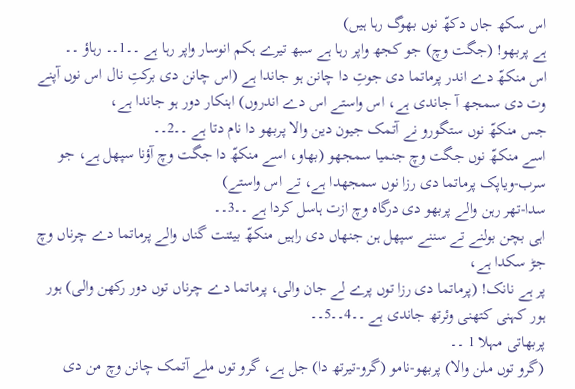اس سکھ جاں دکھّ نوں بھوگ رہا ہیں)
ہے پربھو! (جگت وچ) جو کجھ واپر رہا ہے سبھ تیرے ہکم انوسار واپر رہا ہے ۔۔1۔۔ رہاؤ ۔۔
اس منکھّ دے اندر پرماتما دی جوتِ دا چانن ہو جاندا ہے (اس چانن دی برکتِ نال اس نوں آپنے وت دی سمجھ آ جاندی ہے، اس واستے اس دے اندروں) اہنکار دور ہو جاندا ہے،
جس منکھّ نوں ستگورو نے آتمک جیون دین والا پربھو دا نام دتا ہے ۔۔2۔۔
اسے منکھّ نوں جگت وچ جنمیا سمجھو (بھاو، اسے منکھّ دا جگت وچ آؤنا سپھل ہے، جو سرب-ویاپک پرماتما دی رزا نوں سمجھدا ہے، تے اس واستے)
سدا-تھر رہن والے پربھو دی درگاہ وچ ازت ہاسل کردا ہے ۔۔3۔۔
اہی بچن بولنے تے سننے سپھل ہن جنھاں دی راہیں منکھّ بیئنت گناں والے پرماتما دے چرناں وچ جڑ سکدا ہے،
پر ہے نانک! (پرماتما دی رزا توں پرے لے جان والی، پرماتما دے چرناں توں دور رکھن والی) ہور ہور کہنی کتھنی وئرتھ جاندی ہے ۔۔4۔۔5۔۔
پربھاتی مہلا 1 ۔۔
(گرو توں ملن والا) پربھو-نامو (گرو-تیرتھ دا) جل ہے، گرو توں ملے آتمک چانن وچ من دی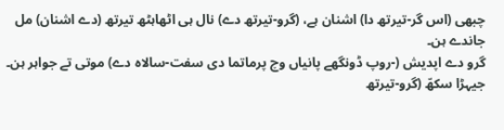چبھی (اس گر-تیرتھ دا) اشنان ہے، (گرو-تیرتھ دے) نال ہی اٹھاہٹھ تیرتھ (دے اشنان) مل جاندے ہن۔
گرو دے اپدیش (-روپ ڈونگھے پانیاں وچ پرماتما دی سفت-سالاہ دے) موتی تے جواہر ہن۔ جیہڑا سکھّ (گرو-تیرتھ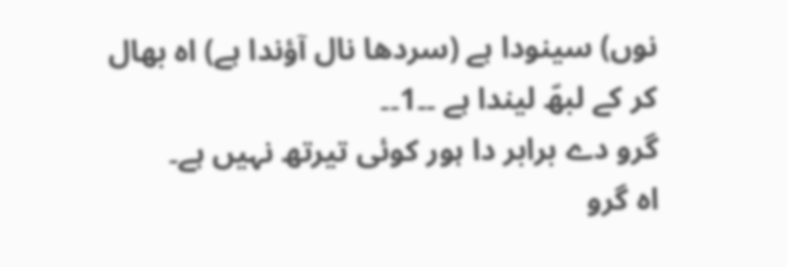نوں) سینودا ہے (سردھا نال آؤندا ہے) اہ بھال کر کے لبھّ لیندا ہے ۔۔1۔۔
گرو دے برابر دا ہور کوئی تیرتھ نہیں ہے۔
اہ گرو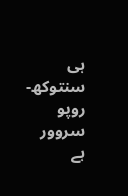ہی سنتوکھ-روپو سروور ہے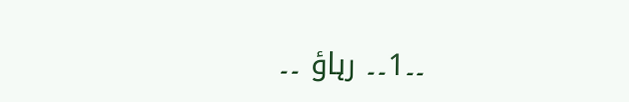۔۔1۔۔ رہاؤ ۔۔